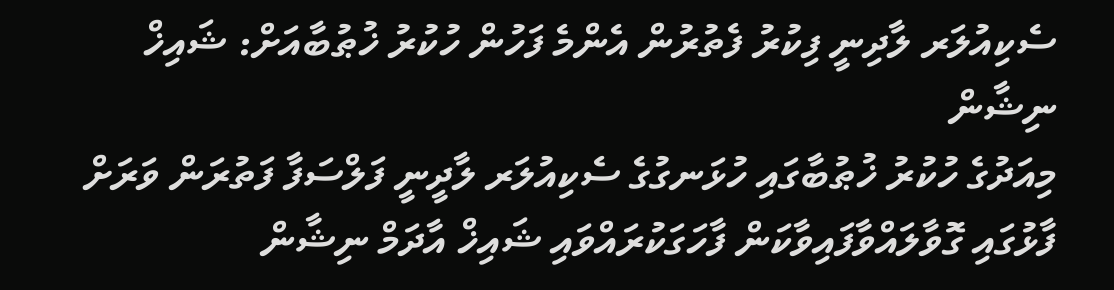ސެކިއުލަރ ލާދިނީ ފިކުރު ފެތުރުން އެންމެ ފަހުން ހުކުރު ޚުޠުބާއަށް: ޝައިޚް ނިޝާން
މިއަދުގެ ހުކުރު ޚުޠުބާގައި ހުޅަނގުގެ ސެކިއުލަރ ލާދީނީ ފަލްސަފާ ފަތުރަން ވަރަށް ފާޅުގައި ގޮވާލައްވާފައިވާކަން ފާހަގަކުރައްވައި ޝައިޚް އާދަމް ނިޝާން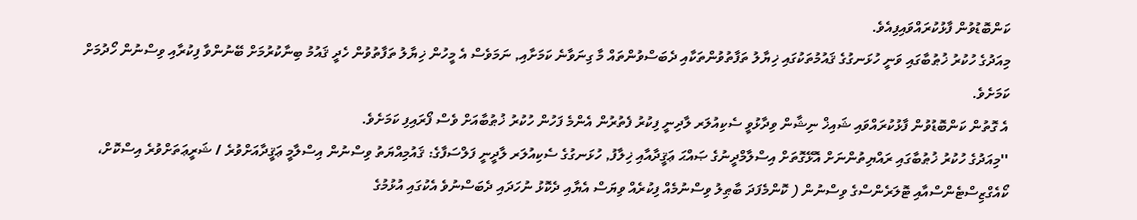ކަންބޮޑުވުން ފާޅުކުރައްވައިފިއެވެ.
މިއަދުގެ ހުކުރު ޚުޠުބާގައި ވަނީ ހުޅަނގުގެ ޤައުމުތަކުގައި ޚިޔާލު ތަފާތުވުންތަކާއި ދެބަސްވުންތައް މާ ގިނަވާނެ ކަމަށާއި, ނަމަވެސް އެ މީހުން ޚިޔާލު ތަފާތުވުން ހެދީ ޤައުމު ބިނާކުރުމަށް ބޭނުންވާ ފިކުރާއި ވިސްނުން ހޯދުމަށް ކަމަށެވެ.
އެ ގޮތުން ކަންބޮޑުވުން ފާޅުކުރައްވައި ޝައިޚް ނިޝާން ވިދާޅުވީ ސެކިއުލަރ ލާދިނީ ފިކުރު ފެތުރުން އެންމެ ފަހުން ހުކުރު ޚުޠުބާއަށް ވެސް ފޯރައިފި ކަމަށެވެ.
''މިއަދުގެ ހުކުރު ޚުޠުބާގައި ރައްޔިތުންނަށް އޮޅޭގޮތަށް އިސްލާމްދީނުގެ ޞައްޙަ ޢަޤީދާއާއި ޚިލާފު, ހުޅަނގުގެ ސެކިއުލަރ ލާދީނީ ފަލްސަފާގެ: ޤައުމިއްޔަތު ވިސްނުން އިސްލާމީ ޢަޤީދާއަށްވުރެ / ޝަރީޢަތަށްވުރެ އިސްކޮށް، ކޯއެގްޒިސްޓެންސްއާއި ޓޮލަރެންސްގެ ވިސްނުން ( ކޮންމެފަދަ ބާޠިލު ވިސްނުމެއް ފިކުރެއް ވިޔަސް އެޔާއި ދެކޮޅު ނުހަދައި ދެބަސްނުވެ އެކުގައި އުޅުމުގެ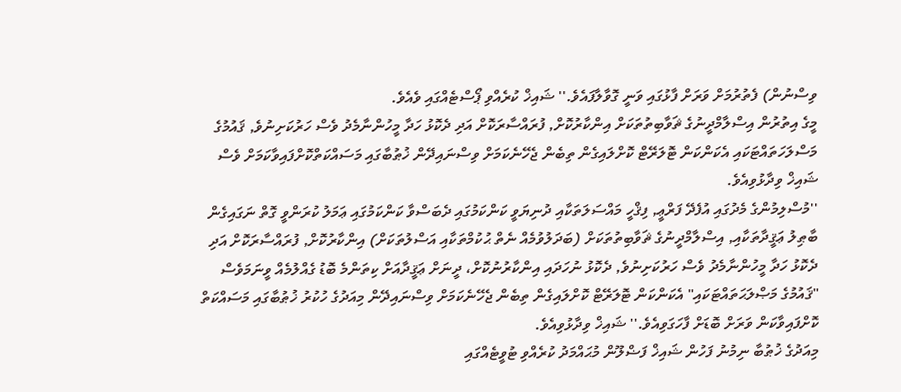ވިސްނުން) ފެތުރުމަށް ވަރަށް ފާޅުގައި ވަނީ ގޮވާލާފައެވެ.'' ޝައިޚް ކުރެއްވި ޕޯސްޓެއްގައި ވެއެވެ.
މީގެ އިތުރުން އިސްލާމްދީނުގެ ޘަވާބިތުތަކަށް އިންކާރުކޮށް, ފުރައްސާރަކޮށް އަދި ދެކޮޅު ހަދާ މީހުންނާމެދު ވެސް ހަރުކަށިނުވެ, ޤައުމުގެ މަސްލަހަތައްޓަކައި އެކަންކަން ޓޮލަރޭޓް ކޮށްލައިގެން ތިބެން ޖެހޭނެކަމަށް ވިސްނައިދޭން ޚުޠުބާގައި މަސައްކަތްކޮށްފައިވާކަމަށް ވެސް ޝައިޚް ވިދާޅުވިއެވެ.
''މުސްލިމުންގެ މެދުގައި އުފެދޭ ފަރްޢީ, ފިޤްހީ މައްސަލަތަކާއި ދުނިޔަވީ ކަންކަމުގައި ދެބަސްވާ ކަންކަމުގައި ޢަމަލު ކުރަންވީ ގޮތް ނަގައިގެން ބާޠިލު ޢަޤީދާތަކާއި, އިސްލާމްދީނުގެ ޘަވާބިތުތަކަށް (ބަދަލުވުމެއް ނެތް ޙުކުމްތަކާއި އަސްލުތަކަށް) އިންކާރުކޮށް, ފުރައްސާރަކޮށް އަދި ދެކޮޅު ހަދާ މީހުންނާމެދު ވެސް ހަރުކަށިނުވެ, ދެކޮޅު ނުހަދައި އިންކާރުނުކޮށް، ދީނަށް ޢަޤީދާއަށް ކިތަންމެ ބޮޑު ގެއްލުމެއް ވީނަމަވެސް "ޤައުމުގެ މަޞްލަޙަތައްޓަކައި" އެކަންކަން ޓޮލަރޭޓް ކޮށްލައިގެން ތިބެން ޖެހޭނެކަމަށް ވިސްނައިދޭން މިއަދުގެ ހުކުރު ޚުޠުބާގައި މަސައްކަތް ކޮށްފައިވާކަން ވަރަށް ބޮޑަށް ފާހަގަވިއެވެ.'' ޝައިޚް ވިދާޅުވިއެވެ.
މިއަދުގެ ޚުޠުބާ ނިމުނު ފަހުން ޝައިޚް ފަޟްލޫން މުޙައްމަދު ކުރެއްވި ޓުވީޓެއްގައި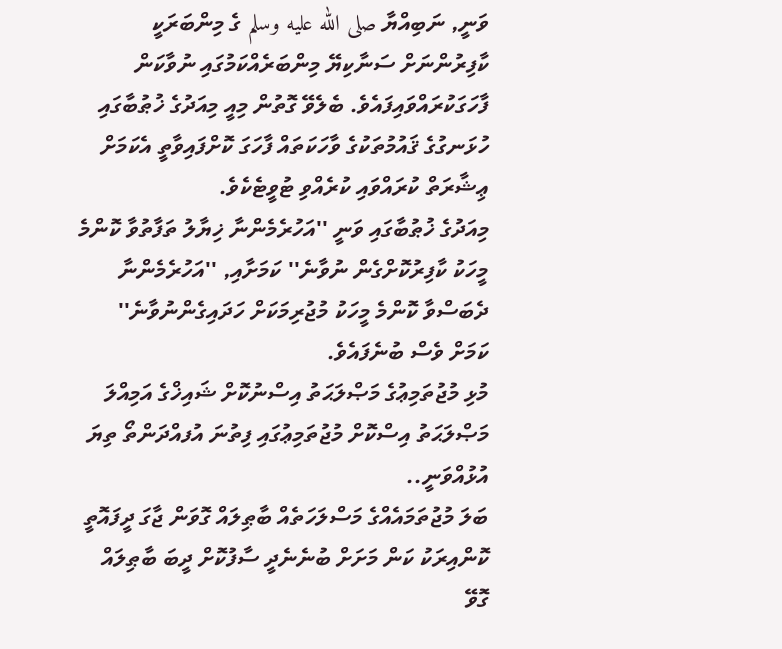ވަނީ, ނަބިއްޔާ صلى الله عليه وسلم ގެ މިންބަރަކީ ކާފިރުންނަށް ސަނާކިޔޭ މިންބަރެއްކަމުގައި ނުވާކަން ފާހަގަކުރައްވައިފައެވެ. ބެލެވޭ ގޮތުން މިއީ މިއަދުގެ ޚުޠުބާގައި ހުޅަނގުގެ ޤައުމުތަކުގެ ވާހަކަތައް ފާހަގަ ކޮށްފައިވާތީ އެކަމަށް ޢިޝާރަތް ކުރައްވައި ކުރެއްވި ޓުވީޓެކެވެ.
މިއަދުގެ ޚުޠުބާގައި ވަނީ ''އަހުރެމެންނާ ޚިޔާލު ތަފާތުވާ ކޮންމެ މީހަކު ކާފިރުކޮށްގެން ނުވާނެ'' ކަމަށާއި, ''އަހުރެމެންނާ ދެބަސްވާ ކޮންމެ މީހަކު މުޖުރިމަކަށް ހަދައިގެންނުވާނެ'' ކަމަށް ވެސް ބުނެފައެވެ.
މުޅި މުޖުތަމިޢުގެ މަޞްލަޙަތު އިސްނުކޮށް ޝައިޚްގެ އަމިއްލަ މަޞްލަޙަތު އިސްކޮށް މުޖުތަމިޢުގައި ފިތުނަ އުފއްދަންތޯ ތިޔަ އުޅުއްވަނީ..
ބަލަ މުޖުތަމައެއްގެ މަސްލަހަތެއް ބާޠިލައް ގޮވަން ޖާގަ ދީފައޮތީ ކޮންއިރަކު ކަން މަށަށް ބުނެނެދީ ސާފުކޮށް ދީބަ ބާޠިލައް ގޮވޭ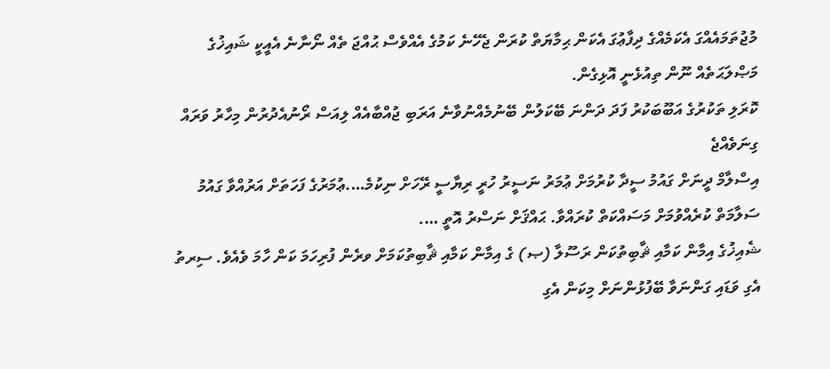މުޖުތަމައެއްގަ އެކަމެއްގެ ދިފާޢުގަ އެކަން ޙިމާޔަތް ކުރަން ޖެހޭނެ ކަމުގެ އެއްވެސް ޙުއްޖަ ތެއް ނޯނާނެ އެއީކީ ޝައިޚުގެ މަޞްލަޙަތެއް ނޫން ތިއުޅެނީ އޮޅިގެން.
ކޮރަލި ތަކުރުގެ އަބޫބަކުރު ފަދަ ދަންނަ ބޭކަލުން ބޭނުމެއްނުވާނެ އަރަބި ޖުއްބާއެއް ލިއަސް ރޯނުއެދުރުން މިހާރު ވަރައް ގިނަވެއްޖެ
އިސްލާމް ދީނަށް ގައުމު ސީދާ ކުރުމަށް ޢުމަރު ނަސީރު ހުރީ ރިޔާސީ ރޭހަށް ނިކުމެ….ޢުމަރުގެ ފަހަތަށް އަރުއްވާ ގައުމު ސަލާމަތް ކުރެއްވުމަށް މަސައްކަތް ކުރައްވާ. ޙައްޤަށް ނަސްރު އޮތީ ….
ޝެއިޚުގެ އިމާން ކަމާއި ޘާބިތުކަން ރަސޫލާ (ޞ) ގެ އިމާން ކަމާއި ޘާބިތުކަމަށް ވރެން ފުރިހަމަ ކަން ހާމަ ވެއެވެ. ސިރތު އެގި ވަޑައި ގަންނަވާ ބޭފުޅުންނަށް މިކަން އެގި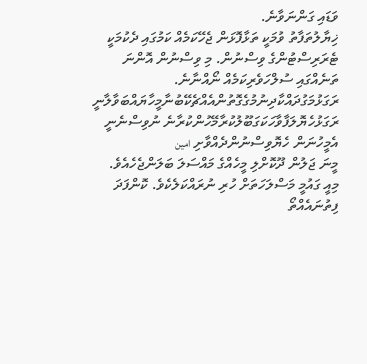ވަޑައި ގަންނަވާނެ.
ޚިޔާލުތަފާތު ވުމަކީ ތަޅާފޮޅަން ޖެހޭކަމެއް ކަމުގައި ދެކުމަކީ ޓެރަރިސްޓުންގެ ވިސްނުން. މި ވިސްނުން އޮންނަ ތަނެއްގައި ސުލްހަވެރިކަމެއް ނޯއްނާނެ.
ރަގަޅުމަގުދައްކާދިނުމުގެގޮތުންއެއްޗެކޭބުނާމީހާޔައްބަވާލާނީ ރަގަޅުހެޔޮލަފާވާހަކަގަބޫލުކުރާމޭހުންކުރާނެ ނުވިސްނެނީ އެމީހުނަން ހެޔޮވިސްނުންދެއްވާށި امين
މީނަ ޖަލުން ދޫކޮށްލި މީހެއްގެ މައްސަލަ ބަލަންޖެހެއެވެ. މިއީ ގައުމީ މަސްލަހަތަށް ހުރި ނުރައްކަލެކެވެ. ކޮންފަދަ ފިތުނައެއްތޯ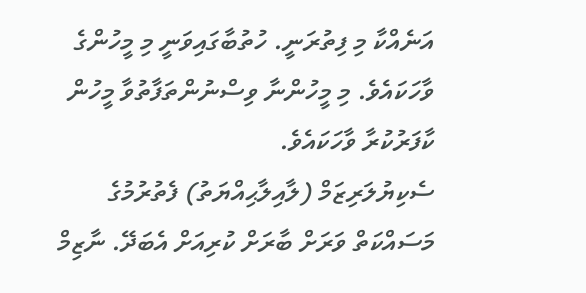އަނެއްކާ މި ފިތުރަނީ. ހުތުބާގައިވަނީ މި މީހުންގެ ވާހަކައެވެ. މި މީހުންނާ ވިސްނުންތަފާތުވާ މީހުން ކާފަރުކުރާ ވާހަކައެވެ.
ސެކިޔުލަރިޒަމް (ލާއިލާޙިއްޔަތު) ފެތުރުމުގެ މަސައްކަތް ވަރަށް ބާރަށް ކުރިއަށް އެބަދޭ. ނާޒިމް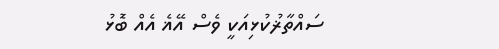ސައްތާޜުކުޅިއަކީ ވެސް އޭޣެ އެއް ބޮޅު